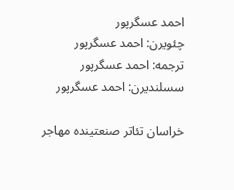احمد عسگرپور
چئویرن: احمد عسگرپور
ترجمه: احمد عسگرپور
سسلندیرن: احمد عسگرپور

خراسان تئاتر صنعتینده مهاجر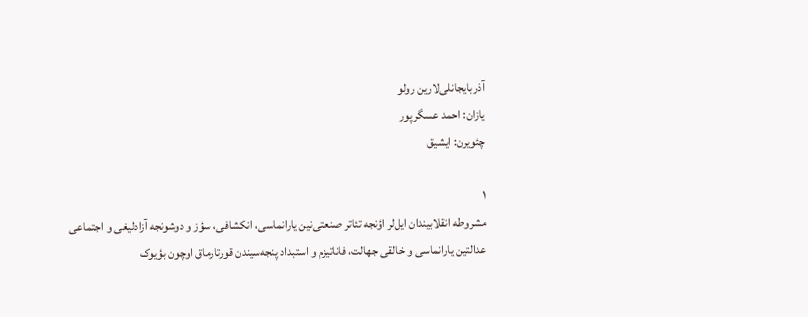آذربایجانلی‌‌‌لارین رولو
یازان: احمد عسگرپور
چئویرن: ایشیق

۱
مشروطه انقلابیندان ایل‌لر اؤنجه تئاتر صنعتی‌‌نین یارانماسی، انکشافی، سؤز و دوشونجه آزادلیغی و اجتماعی عدالتین یارانماسی و خالقی جهالت، فاناتیزم و استبداد پنجه‌سیندن قورتارماق اوچون بؤیوک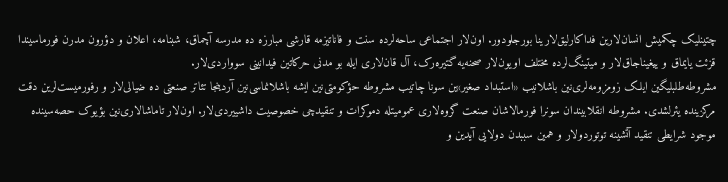چتینلیک چکمیش انسان‌‌لارین فداکارلیق‌‌لارینا بورجلودور. اون‌لار اجتماعی ساحه‌لرده سنت و فاناتیزمه قارشی مبارزه ده مدرسه آچماق، شبنامه، اعلان و دؤرون مدرن فورماسیندا قزئت یایماق و ییغیناجاق‌لار و میتینگ‌لرده مختلف اویون‌لار صحنه‌یه گتیره‌رک، آل قان‌‌لاری ایله بو مدنی حرکاتین فیدا‌نینی سوواردی‌لار.
مشروطه‌طلبلیگین ایلک زومزومه‌‌لری‌‌نین باشلانیب «استبداد صغیر»ین سونا چاتیب مشروطه حؤکومتی‌‌نین ایشه باشلانماسی‌‌نین آردینجا تئاتر صنعتی ده ضیالی‌لار و رفورمیست‌لرین دقت مرکزینده یئرلشدی. مشروطه انقلابیندان سونرا فورمالاشان صنعت گروه‌لاری عمومیتله دموکرات و تنقیدچی خصوصیت داشییردی‌لار. اون‌لار تاماشا‌‌لاری‌‌نین بؤیوک حصه‌سینده موجود شرایطی تنقید آتشینه توتوردو‌لار و همین سببدن دولایی آیدین و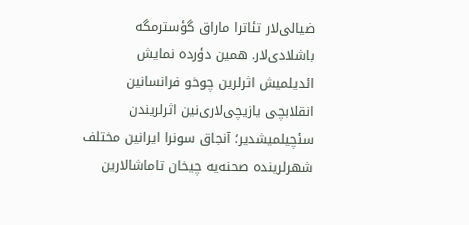ضیالی‌لار تئاترا ماراق گؤسترمگه باشلادی‌لار. همین دؤرده نمایش ائدیلمیش اثر‌لرین چوخو فرانسا‌نین انقلابچی یازیچی‌‌لاری‌نین اثر‌لریندن سئچیلمیشدیر؛ آنجاق سونرا ایرا‌نین مختلف شهر‌لرینده صحنه‌یه چیخان تاماشا‌‌لارین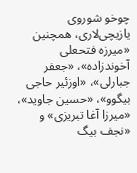چوخو شوروی یازیچی‌لاری، همچنین «میرزه فتحعلی آخوندزاده»، «جعفر جبارلی»، «اوزئیر حاجی بیگوو»، «حسین جاوید»، «میرزا آغا تبریزی» و «نجف بیگ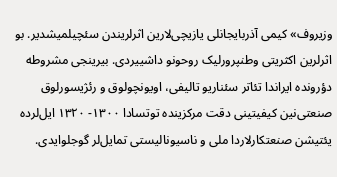وزیروف» کیمی آذربایجانلی یازیچی‌‌لارین اثر‌لریندن سئچیلمیشدیر. بو اثر‌لرین اکثریتی وطنپرورلیک روحونو داشییردی. بیرینجی مشروطه دؤرونده ایراندا تئاتر سئناریو تالیفی، اویونچولوق و رئژیسورلوق صنعتی‌نین کیفیتینی دقت مرکزینده توتسادا ۱۳۰۰- ۱۳۲۰ ایل‌لرده یئتیشن صنعتکار‌لاردا ملی و ناسیونالیستی تمایل‌لر گوجلوایدی.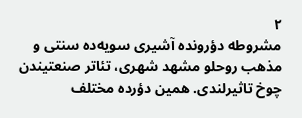۲
مشروطه دؤرونده آشیری سویه‌ده سنتی و مذهب روحلو مشهد شهری، تئاتر صنعتیندن چوخ تاثیرلندی. همین دؤرده مختلف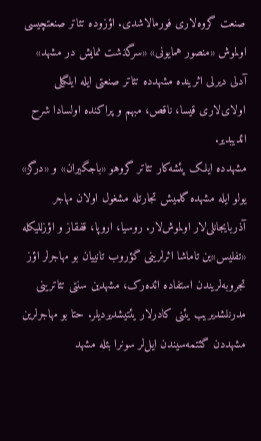صنعت گروه‌لاری فورمالاشدی. اؤزوده تئاتر صنعتچیسی اولموش «منصور همایونی» «سرگذشت نمایش در مشهد» آدلی دیرلی اثرینده مشهدده تئاتر صنعتی ایله ایلگیلی اولای‌لاری قیسا، ناقص، مبهم و پراکنده اولسادا شرح ائدیبدیر.
مشهدده ایلک پئشه‌کار تئاتر گروهو «باجگیران» و «درگز» یولو ایله مشهده گلمیش تجارتله مشغول اولان مهاجر آذربایجانلی‌لار اولموش‌لار. روسیا، اروپا، قفقاز و اؤزللیکله «تفلیس»ین تاماشا اثر‌لرینی گؤروب تانییان بو مهاجرلر اؤز تجروبه‌‌لریندن استفاده ائده‌رک، مشهدین سنتی تئاترینی مدرنلشدیریب یئنی کادر‌لار یئتیشدیردیلر. حتا بو مهاجر‌لرین مشهددن گئتمه‌سیندن ایل‌لر سونرا بئله مشهد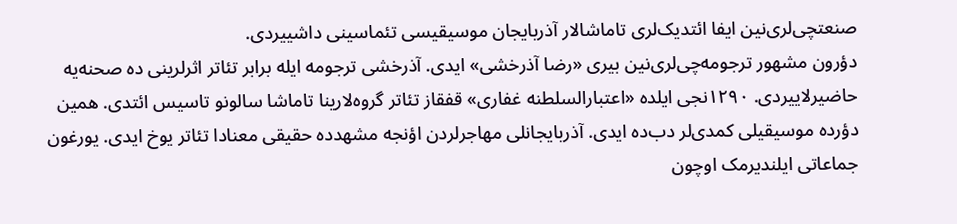صنعتچی‌لری‌نین ایفا ائتدیک‌لری تاماشا‌لار آذربایجان موسیقیسی تئماسینی داشییردی.
دؤرون مشهور ترجومه‌چی‌‌لری‌نین بیری «رضا آذرخشی» ایدی. آذرخشی ترجومه ایله برابر تئاتر اثرلرینی ده صحنه‌یه حاضیرلاییردی. ۱۲۹۰نجی ایلده «اعتبارالسلطنه غفاری» قفقاز تئاتر گروه‌‌لارینا تاماشا سالونو تاسیس ائتدی. همین دؤرده موسیقیلی کمدی‌لر دب‌ده ایدی. آذربایجانلی مهاجرلردن اؤنجه مشهدده حقیقی معنادا تئاتر یوخ ایدی. یورغون جماعاتی ایلندیرمک اوچون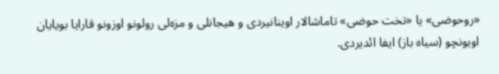«روحوضی» یا «تخت حوضی» تاماشا‌لار اوینانیردی و هیجانلی و مزه‌لی رولونو اوزونو قارایا بویایان اویونچو (سیاه باز) ایفا ائدیردی.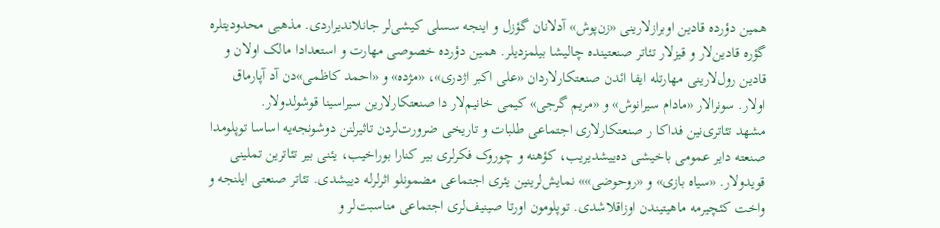همین دؤرده قادین اوبراز‌‌لارینی «زن‌پوش» آدلانان گؤزل و اینجه سسلی کیشی‌لر جانلاندیراردی. مذهبی محدودیتلره گؤره قادین‌لار و قیز‌لار تئاتر صنعتینده چالیشا بیلمزدیلر. همین دؤرده خصوصی مهارت و استعدادا مالک اولان و قادین رول‌‌لارینی مهارتله ایفا ائدن صنعتکار‌لاردان «علی اکبر اژدری»، «مژده» و «احمد کاظمی»دن آد آپارماق او‌لار. سونرا‌لار «مادام سیرانوش» و «مریم گرجی» کیمی خانیم‌لار دا صنعتکارلارین سیراسینا قوشولدو‌لار.
مشهد تئاتری‌‌نین فداکا ر صنعتکار‌لاری اجتماعی طلبات و تاریخی ضرورت‌لردن تاثیرلنن دوشونجه‌یه اساسا توپلومدا صنعته دایر عمومی باخیشی ده‌ییشدیریب، کؤهنه و چوروک فکر‌لری بیر کنارا بوراخیب، یئنی بیر تئاترین تملینی قویدو‌لار. «سیاه بازی» و «روحوضی»» نمایش‌لرینین یئری اجتماعی مضمونلو اثرلرله دییشدی. تئاتر صنعتی ایلنجه و واخت کئچیرمه ماهیتیندن اوزاقلاشدی. توپلومون اورتا صینیف‌لری اجتماعی مناسبت‌لر و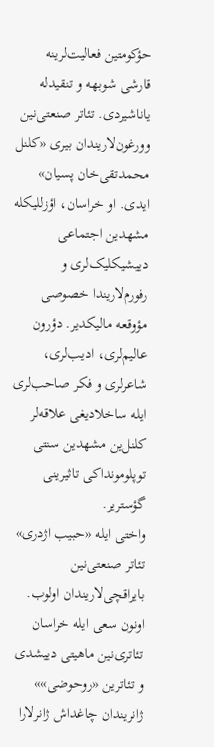حؤکومتین فعالیت‌لرینه قارشی شوبهه و تنقیدله یاناشیردی. تئاتر صنعتی‌نین وورغون‌‌لاریندان بیری «کلنل محمدتقی‌خان پسیان» ایدی. او خراسان، اؤزللیکله مشهدین اجتماعی دییشیکلیک‌لری و رفورم‌‌لاریندا خصوصی مؤوقعه مالیکدیر. دؤرون عالیم‌لری، ادیب‌لری، شاعر‌لری و فکر صاحب‌لری ایله ساخلادیغی علاقه‌لر کلنل‌ین مشهدین سنتی توپلومونداکی تاثیرینی گؤستریر.
واختی ایله «حبیب اژدری» تئاتر صنعتی‌نین بایراقچی‌‌لاریندان اولوب. اونون سعی ایله خراسان تئاتری‌‌نین ماهیتی دییشدی و تئاترین «روحوضی»» ژانریندان چاغداش ژانر‌لارا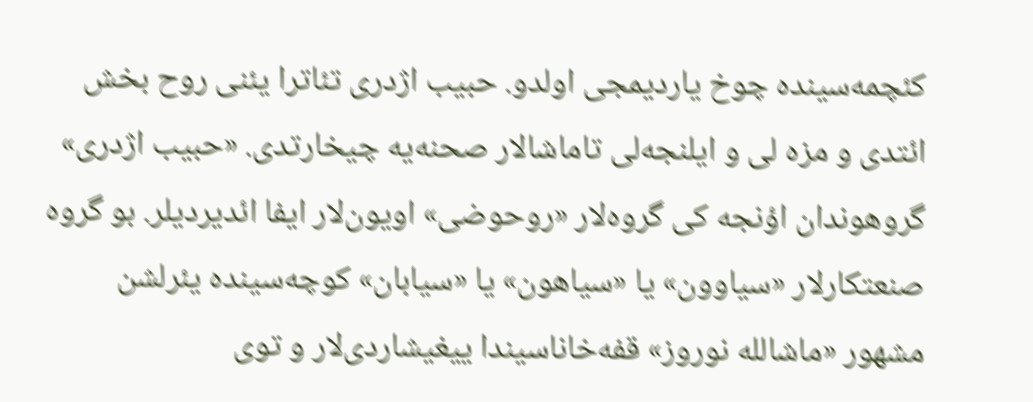کئچمه‌سینده چوخ یاردیمجی اولدو. حبیب اژدری تئاترا یئنی روح بخش ائتدی و مزه لی و ایلنجه‌لی تاماشا‌لار صحنه‌یه چیخارتدی. «حبیب اژدری» گروهوندان اؤنجه کی گروه‌لار «روحوضی» اویون‌لار ایفا ائدیردیلر. بو گروه صنعتکار‌لار «سیاوون» یا «سیاهون» یا «سیابان» کوچه‌سینده یئرلشن مشهور «ماشالله نوروز» قفه‌خاناسیندا ییغیشاردی‌لار و توی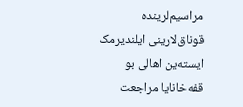مراسیم‌لرینده قوناق‌‌لارینی ایلندیرمک ایسته‌ین اهالی بو قفه‌خانایا مراجعت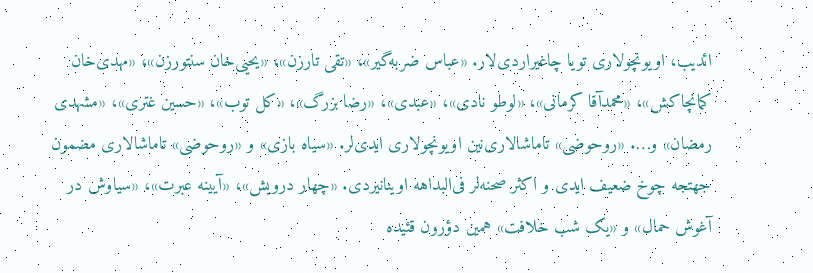ائدیب، اویونچو‌لاری تویا چاغیراردی‌لار. «عباس ضربه‌گیر»، «تقی تارزن»، «یحیی‌خان سنتورزن»، «مهدی‌خان کمانچاکش»، «محمدآقا کرمانی»، «لوطو نادی»، «عبدی»، «رضا بزرگ»، «کل توب»، «حسین غتری»، «مشهدی رمضان» و…. «روحوضی» تاماشا‌‌لاری‌نین اویونچو‌لاری ایدی‌لر. «سیاه بازی» و «روحوضی» تاماشا‌لاری مضمون جهتجه چوخ ضعیف ایدی و اکثر صحنه‌لر فی‌البداهه اوینانیردی. «چهار درویش»، «آیینه عبرت»، «سیاوش در آغوش حمال» و «یک شب خلافت» همین دؤرون قئیده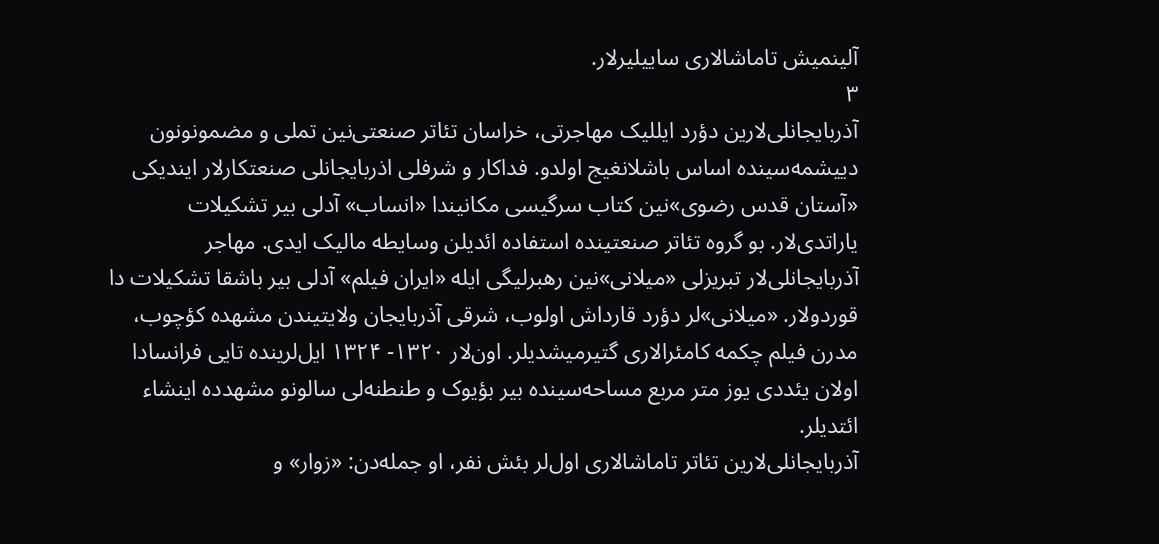آلینمیش تاماشا‌لاری ساییلیر‌لار.
۳
آذربایجانلی‌‌لارین دؤرد ایللیک مهاجرتی، خراسان تئاتر صنعتی‌نین تملی و مضمونونون دییشمه‌سینده اساس باشلانغیج اولدو. فداکار و شرفلی اذربایجانلی صنعتکار‌لار ایندیکی «آستان قدس رضوی»نین کتاب سرگیسی مکا‌نیندا «انساب» آدلی بیر تشکیلات یاراتدی‌لار. بو گروه تئاتر صنعتینده استفاده ائدیلن وسایطه مالیک ایدی. مهاجر آذربایجانلی‌لار تبریزلی «میلانی»نین رهبرلیگی ایله «ایران فیلم» آدلی بیر باشقا تشکیلات دا قوردو‌لار. «میلانی»لر دؤرد قارداش اولوب، شرقی آذربایجان ولایتیندن مشهده کؤچوب، مدرن فیلم چکمه کامئرا‌لاری گتیرمیشدیلر. اون‌لار ۱۳۲۰- ۱۳۲۴ ایل‌‌لرینده تایی فرانسادا اولان یئددی یوز متر مربع مساحه‌سینده بیر بؤیوک و طنطنه‌لی سالونو مشهدده اینشاء ائتدیلر.
آذربایجانلی‌‌لارین تئاتر تاماشا‌لاری اول‌لر بئش نفر، او جمله‌دن: «زوار» و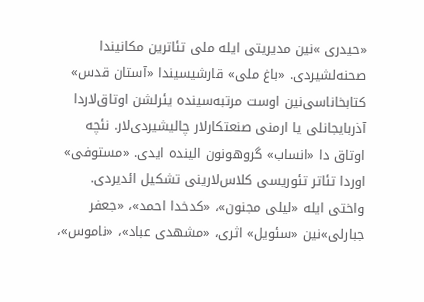«حیدری »نین مدیریتی ایله ملی تئاترین مکا‌نیندا صحنه‌لشیردی. «باغ ملی» قارشیسیندا «آستان قدس» کتابخاناسی‌نین اوست مرتبه‌سینده یئرلشن اوتاق‌لاردا آذربایجانلی یا ارمنی صنعتکار‌لار چالیشیردی‌لار. نئچه اوتاق دا «انساب» گروهونون الینده ایدی. «مستوفی» اوردا تئاتر تئوریسی کلاس‌‌لارینی تشکیل ائدیردی. واختی ایله «لیلی مجنون»، «کدخدا احمد»، «جعفر جبارلی»نین «سئویل» اثری، «مشهدی عباد»، «ناموس»،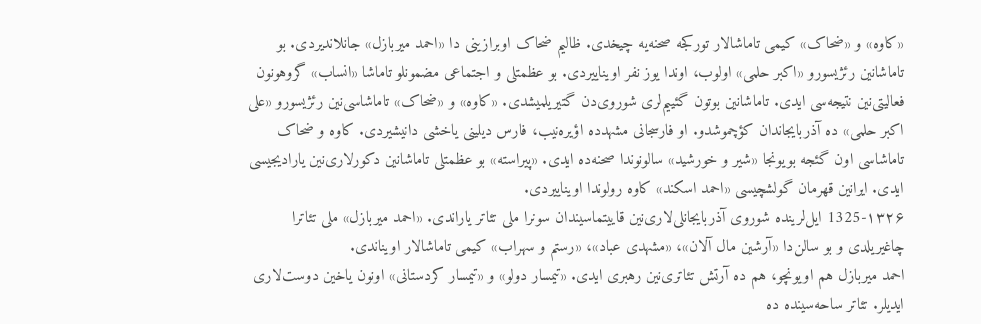«کاوه» و «ضحاک» کیمی تاماشا‌لار تورکجه صحنه‌یه چیخدی. ظالیم ضحاک اوبرازینی دا «احمد میربازل» جانلاندیردی. بو تاماشا‌نین رئژیسورو «اکبر حلمی» اولوب، اوندا یوز نفر اویناییردی. بو عظمتلی و اجتماعی مضمونلو تاماشا «انساب» گروهونون فعالیتی‌نین نتیجه‌سی ایدی. تاماشا‌نین بوتون گئییم‌لری شوروی‌دن گتیریلمیشدی. «کاوه» و «ضحاک» تاماشاسی‌نین رئژیسورو «علی اکبر حلمی» ده آذربایجاندان کؤچموشدو. او فارسجانی مشهدده اؤیره‌نیب، فارس دیلینی یاخشی دانیشیردی. کاوه و ضحاک تاماشاسی اون گئجه بویونجا «شیر و خورشید» سالونوندا صحنه‌ده ایدی. «پیراسته» بو عظمتلی تاماشا‌نین دکور‌‌لاری‌نین یارادیجیسی ایدی. ایرا‌نین قهرمان گولشچیسی «احمد اسکند» کاوه رولوندا اویناییردی.
1325-۱۳۲۶ ایل‌‌لرینده شوروی آذربایجانلی‌‌لاری‌نین قاییتماسیندان سونرا ملی تئاتر یاراندی. «احمد میربازل» ملی تئاترا چاغیریلدی و بو سالن‌دا «آرشین مال آلان»، «مشهدی عباد»، «رستم و سهراب» کیمی تاماشا‌لار اویناندی.
احمد میربازل هم اویونچو، هم ده آرتش تئاتری‌‌نین رهبری ایدی. «تیمسار دولو» و «تیمسار کردستانی» اونون یاخین دوست‌لاری ایدیلر. تئاتر ساحه‌سینده ده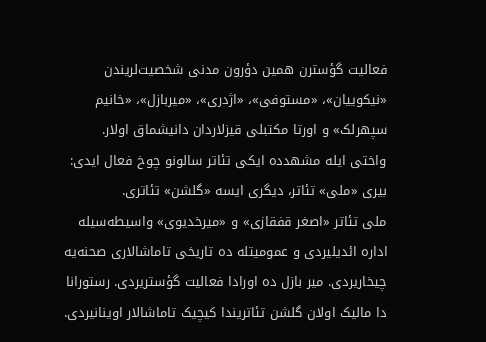فعالیت گؤسترن همین دؤرون مدنی شخصیت‌لریندن «نیکوییان»، «مستوفی»، «اژدری»، «میربازل»، «خانیم سپهرلک» و اورتا مکتبلی قیز‌لاردان دانیشماق او‌لار.
واختی ایله مشهدده ایکی تئاتر سالونو چوخ فعال ایدی: بیری «ملی» تئاتر، دیگری ایسه «گلشن» تئاتری.
ملی تئاتر «اصغر قفقازی» و «میرخدیوی» واسیطه‌سیله اداره ائدیلیردی و عمومیتله ده تاریخی تاماشا‌لاری صحنه‌یه چیخاریردی. میر بازل ده اورادا فعالیت گؤستریردی. رستورانا دا مالیک اولان گلشن تئاتریندا کیچیک تاماشا‌لار اوینانیردی.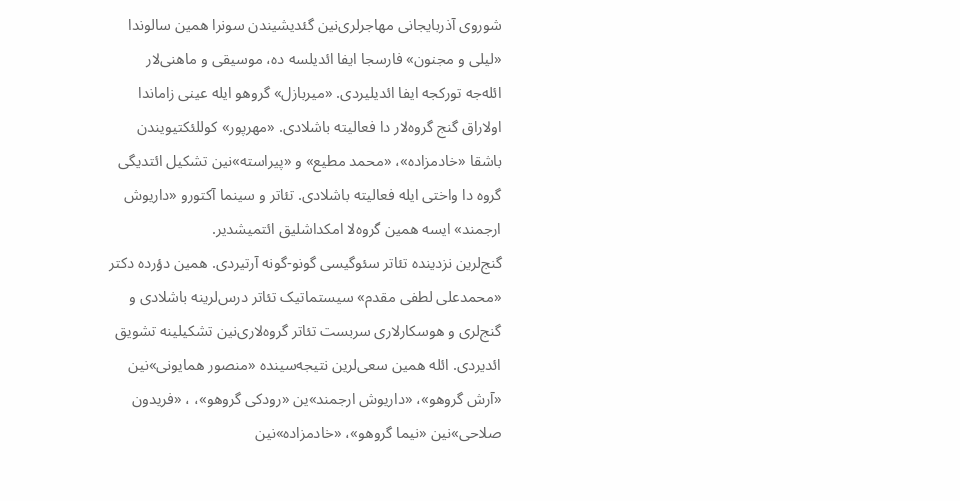شوروی آذربایجانی مهاجر‌لری‌نین گئدیشیندن سونرا همین سالوندا «لیلی و مجنون» فارسجا ایفا ائدیلسه ده، موسیقی و ماهنی‌لار ائله‌جه تورکجه ایفا ائدیلیردی. «میربازل» گروهو ایله عینی زاماندا او‌لاراق گنج گروه‌لار دا فعالیته باشلادی. «مهرپور» کوللئکتیویندن باشقا «خادمزاده»، «محمد مطیع» و «پیراسته»نین تشکیل ائتدیگی گروه دا واختی ایله فعالیته باشلادی. تئاتر و سینما آکتورو «داریوش ارجمند» ایسه همین گروه‌لا امکداشلیق ائتمیشدیر.
گنج‌لرین نزدینده تئاتر سئوگیسی گونو-گونه آرتیردی. همین دؤرده دکتر «محمدعلی لطفی مقدم» سیستماتیک تئاتر درس‌لرینه باشلادی و گنج‌لری و هوسکار‌لاری سربست تئاتر گروه‌‌لاری‌نین تشکیلینه تشویق ائدیردی. ائله همین سعی‌‌لرین نتیجه‌سینده «منصور همایونی»نین «آرش گروهو»، «داریوش ارجمند»ین «رودکی گروهو»، ، «فریدون صلاحی»نین «نیما گروهو»، «خادمزاده»نین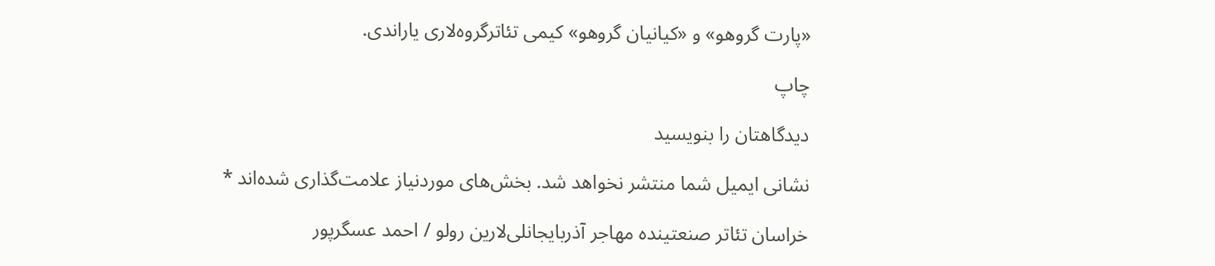«پارت گروهو» و «کیانیان گروهو» کیمی تئاترگروه‌لاری یاراندی.

چاپ

دیدگاهتان را بنویسید

نشانی ایمیل شما منتشر نخواهد شد. بخش‌های موردنیاز علامت‌گذاری شده‌اند *

خراسان تئاتر صنعتینده مهاجر آذربایجانلی‌‌‌لارین رولو / احمد عسگرپور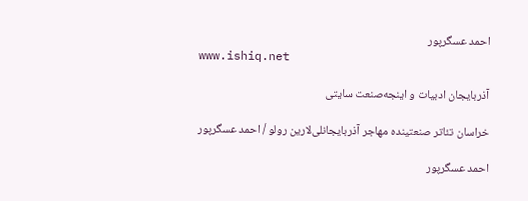احمد عسگرپور
www.ishiq.net

آذربایجان ادبیات و اینجه‌صنعت سایتی

خراسان تئاتر صنعتینده مهاجر آذربایجانلی‌‌‌لارین رولو / احمد عسگرپور

احمد عسگرپور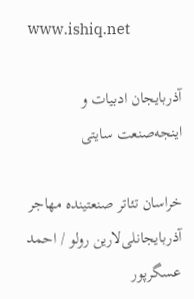www.ishiq.net

آذربایجان ادبیات و اینجه‌صنعت سایتی

خراسان تئاتر صنعتینده مهاجر آذربایجانلی‌‌‌لارین رولو / احمد عسگرپور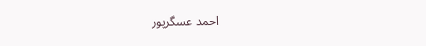احمد عسگرپور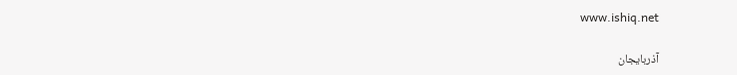www.ishiq.net

آذربایجان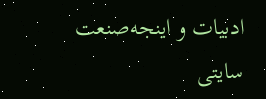ادبیات و اینجه‌صنعت سایتی